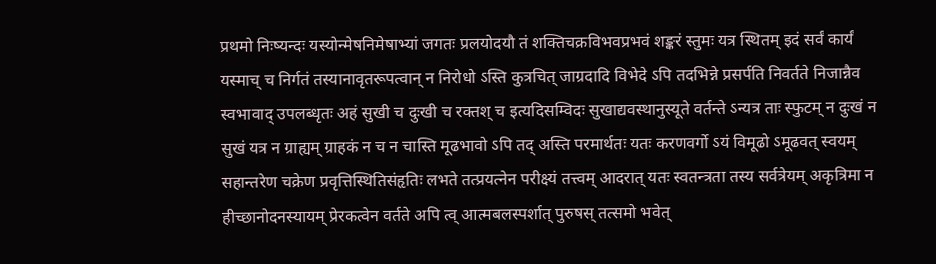प्रथमो निःष्यन्दः यस्योन्मेषनिमेषाभ्यां जगतः प्रलयोदयौ तं शक्तिचक्रविभवप्रभवं शङ्करं स्तुमः यत्र स्थितम् इदं सर्वं कार्यं यस्माच् च निर्गतं तस्यानावृतरूपत्वान् न निरोधो ऽस्ति कुत्रचित् जाग्रदादि विभेदे ऽपि तदभिन्ने प्रसर्पति निवर्तते निजान्नैव स्वभावाद् उपलब्धृतः अहं सुखी च दुःखी च रक्तश् च इत्यदिसम्विदः सुखाद्यवस्थानुस्यूते वर्तन्ते ऽन्यत्र ताः स्फुटम् न दुःखं न सुखं यत्र न ग्राह्यम् ग्राहकं न च न चास्ति मूढभावो ऽपि तद् अस्ति परमार्थतः यतः करणवर्गो ऽयं विमूढो ऽमूढवत् स्वयम् सहान्तरेण चक्रेण प्रवृत्तिस्थितिसंहृतिः लभते तत्प्रयत्नेन परीक्ष्यं तत्त्वम् आदरात् यतः स्वतन्त्रता तस्य सर्वत्रेयम् अकृत्रिमा न हीच्छानोदनस्यायम् प्रेरकत्वेन वर्तते अपि त्व् आत्मबलस्पर्शात् पुरुषस् तत्समो भवेत्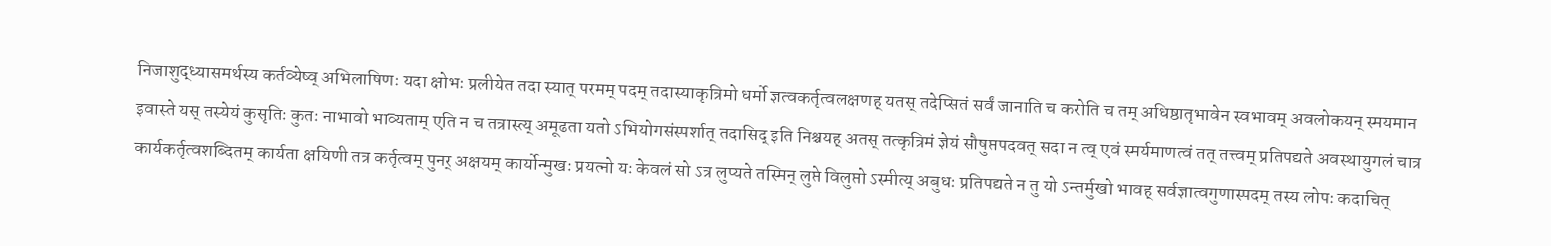निजाशुद्ध्यासमर्थस्य कर्तव्येष्व् अभिलाषिणः यदा क्षोभः प्रलीयेत तदा स्यात् परमम् पदम् तदास्याकृत्रिमो धर्मो ज्ञत्वकर्तृत्वलक्षणह् यतस् तदेप्सितं सर्वं जानाति च करोति च तम् अधिष्ठातृभावेन स्वभावम् अवलोकयन् स्मयमान इवास्ते यस् तस्येयं कुसृतिः कुतः नाभावो भाव्यताम् एति न च तत्रास्त्य् अमूढता यतो ऽभियोगसंस्पर्शात् तदासिद् इति निश्चयह् अतस् तत्कृत्रिमं ज्ञेयं सौषुप्तपदवत् सदा न त्व् एवं स्मर्यमाणत्वं तत् तत्त्वम् प्रतिपद्यते अवस्थायुगलं चात्र कार्यकर्तृत्वशब्दितम् कार्यता क्षयिणी तत्र कर्तृत्वम् पुनर् अक्षयम् कार्योन्मुखः प्रयत्नो यः केवलं सो ऽत्र लुप्यते तस्मिन् लुप्ते विलुप्तो ऽस्मीत्य् अबुधः प्रतिपद्यते न तु यो ऽन्तर्मुखो भावह् सर्वज्ञात्वगुणास्पदम् तस्य लोपः कदाचित्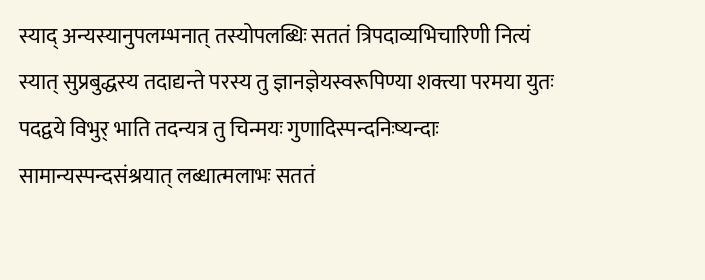स्याद् अन्यस्यानुपलम्भनात् तस्योपलब्धिः सततं त्रिपदाव्यभिचारिणी नित्यं स्यात् सुप्रबुद्धस्य तदाद्यन्ते परस्य तु ज्ञानज्ञेयस्वरूपिण्या शक्त्या परमया युतः पदद्वये विभुर् भाति तदन्यत्र तु चिन्मयः गुणादिस्पन्दनिःष्यन्दाः सामान्यस्पन्दसंश्रयात् लब्धात्मलाभः सततं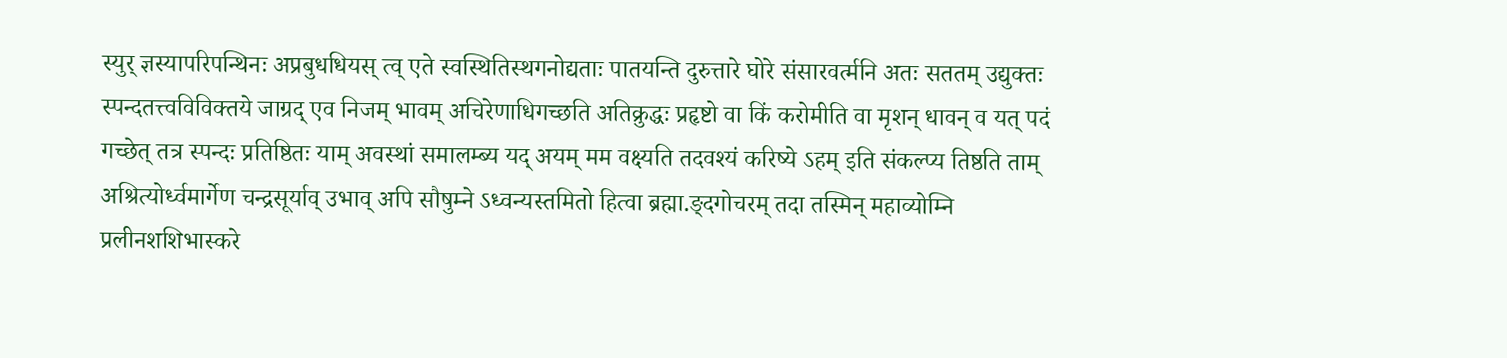स्युर् ज्ञस्यापरिपन्थिनः अप्रबुधधियस् त्व् एते स्वस्थितिस्थगनोद्यताः पातयन्ति दुरुत्तारे घोरे संसारवर्त्मनि अतः सततम् उद्युक्तः स्पन्दतत्त्वविविक्तये जाग्रद् एव निजम् भावम् अचिरेणाधिगच्छति अतिक्रुद्धः प्रहृष्टो वा किं करोमीति वा मृशन् धावन् व यत् पदं गच्छेत् तत्र स्पन्दः प्रतिष्ठितः याम् अवस्थां समालम्ब्य यद् अयम् मम वक्ष्यति तदवश्यं करिष्ये ऽहम् इति संकल्प्य तिष्ठति ताम् अश्रित्योर्ध्वमार्गेण चन्द्रसूर्याव् उभाव् अपि सौषुम्ने ऽध्वन्यस्तमितो हित्वा ब्रह्मा.ङ्दगोचरम् तदा तस्मिन् महाव्योम्नि प्रलीनशशिभास्करे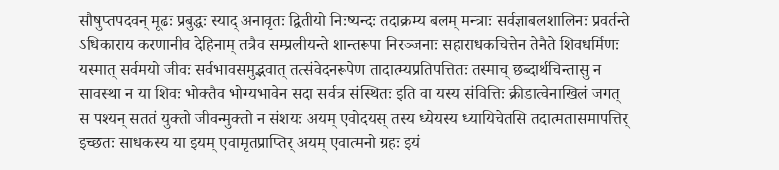सौषुप्तपदवन् मूढः प्रबुद्धः स्याद् अनावृतः द्वितीयो निःष्यन्दः तदाक्रम्य बलम् मन्त्राः सर्वज्ञाबलशालिनः प्रवर्तन्ते ऽधिकाराय करणानीव देहिनाम् तत्रैव सम्प्रलीयन्ते शान्तरूपा निरञ्जनाः सहाराधकचित्तेन तेनैते शिवधर्मिणः यस्मात् सर्वमयो जीवः सर्वभावसमुद्भवात् तत्संवेदनरूपेण तादात्म्यप्रतिपत्तितः तस्माच् छब्दार्थचिन्तासु न सावस्था न या शिवः भोक्तैव भोग्यभावेन सदा सर्वत्र संस्थितः इति वा यस्य संवित्तिः क्रीडात्वेनाखिलं जगत् स पश्यन् सततं युक्तो जीवन्मुक्तो न संशयः अयम् एवोदयस् तस्य ध्येयस्य ध्यायिचेतसि तदात्मतासमापत्तिर् इच्छतः साधकस्य या इयम् एवामृतप्राप्तिर् अयम् एवात्मनो ग्रहः इयं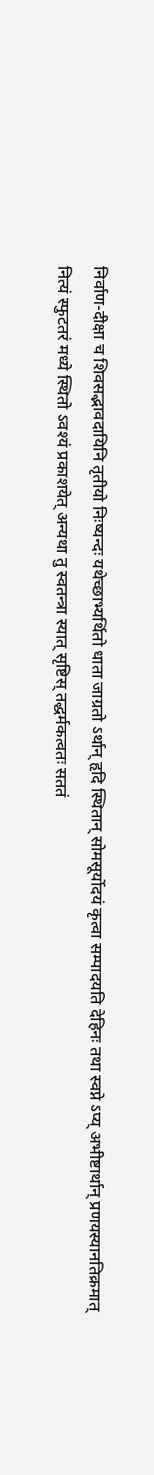निर्वाण-दीक्षा च शिवसद्भावदायिनि तृतीयो निःष्यन्दः यथेच्छाभ्यर्थितो धाता जाग्रतो ऽर्थान् हृदि स्थितान् सोमसूर्योदयं कृत्वा सम्पादयति देहिनः तथा स्वप्ने ऽप्य् अभीष्टार्थान् प्रणयस्यानतिक्रमात् नित्यं स्फुटतरं मध्ये स्थितो ऽवश्यं प्रकाशयेत् अन्यथा तु स्वतन्त्रा स्यात् सृष्टिस् तद्धर्मकत्वतः सततं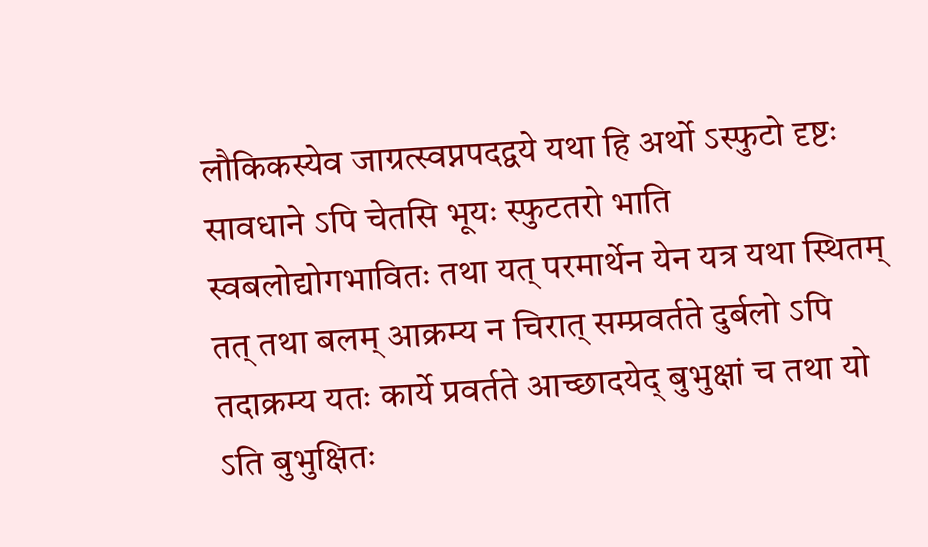लौकिकस्येव जाग्रत्स्वप्नपदद्वये यथा हि अर्थो ऽस्फुटो दृष्टः सावधाने ऽपि चेतसि भूयः स्फुटतरो भाति स्वबलोद्योगभावितः तथा यत् परमार्थेन येन यत्र यथा स्थितम् तत् तथा बलम् आक्रम्य न चिरात् सम्प्रवर्तते दुर्बलो ऽपि तदाक्रम्य यतः कार्ये प्रवर्तते आच्छादयेद् बुभुक्षां च तथा यो ऽति बुभुक्षितः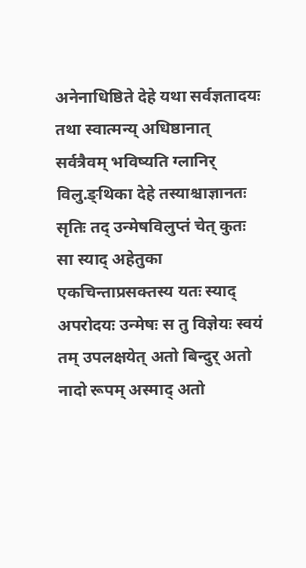अनेनाधिष्ठिते देहे यथा सर्वज्ञतादयः तथा स्वात्मन्य् अधिष्ठानात् सर्वत्रैवम् भविष्यति ग्लानिर् विलु.ङ्थिका देहे तस्याश्चाज्ञानतः सृतिः तद् उन्मेषविलुप्तं चेत् कुतः सा स्याद् अहेतुका एकचिन्ताप्रसक्तस्य यतः स्याद् अपरोदयः उन्मेषः स तु विज्ञेयः स्वयं तम् उपलक्षयेत् अतो बिन्दुर् अतो नादो रूपम् अस्माद् अतो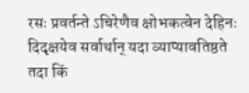रसः प्रवर्तन्ते ऽचिरेणैव क्षोभकत्वेन देहिनः दिदृक्षयेव सर्वार्थान् यदा व्याप्यावतिष्ठते तदा किं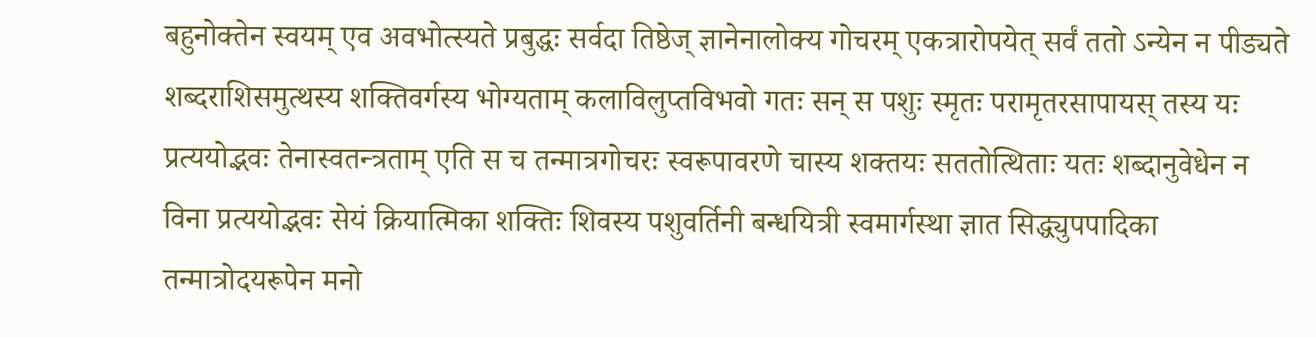बहुनोक्तेन स्वयम् एव अवभोत्स्यते प्रबुद्धः सर्वदा तिष्ठेज् ज्ञानेनालोक्य गोचरम् एकत्रारोपयेत् सर्वं ततो ऽन्येन न पीड्यते शब्दराशिसमुत्थस्य शक्तिवर्गस्य भोग्यताम् कलाविलुप्तविभवो गतः सन् स पशुः स्मृतः परामृतरसापायस् तस्य यः प्रत्ययोद्भवः तेनास्वतन्त्रताम् एति स च तन्मात्रगोचरः स्वरूपावरणे चास्य शक्तयः सततोत्थिताः यतः शब्दानुवेधेन न विना प्रत्ययोद्भवः सेयं क्रियात्मिका शक्तिः शिवस्य पशुवर्तिनी बन्धयित्री स्वमार्गस्था ज्ञात सिद्ध्युपपादिका तन्मात्रोदयरूपेन मनो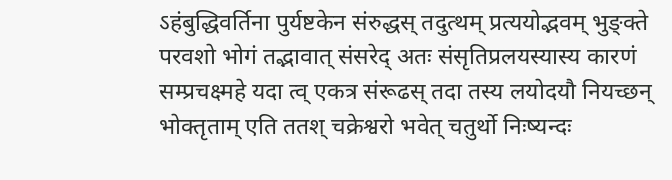ऽहंबुद्धिवर्तिना पुर्यष्टकेन संरुद्धस् तदुत्थम् प्रत्ययोद्भवम् भुङ्क्ते परवशो भोगं तद्भावात् संसरेद् अतः संसृतिप्रलयस्यास्य कारणं सम्प्रचक्ष्महे यदा त्व् एकत्र संरूढस् तदा तस्य लयोदयौ नियच्छन् भोक्तृताम् एति ततश् चक्रेश्वरो भवेत् चतुर्थो निःष्यन्दः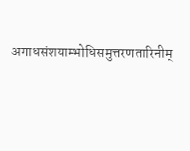अगाधसंशयाम्भोधिसमुत्तरणतारिनीम्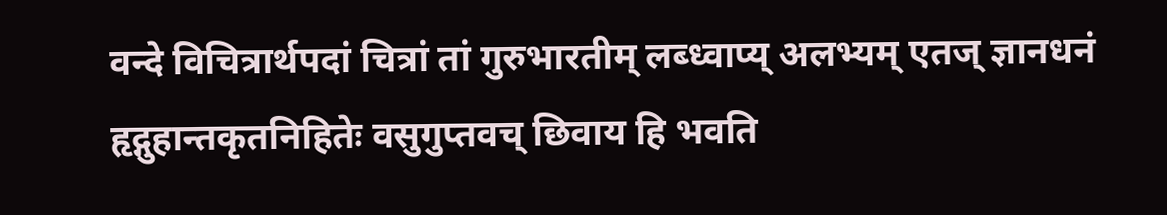वन्दे विचित्रार्थपदां चित्रां तां गुरुभारतीम् लब्ध्वाप्य् अलभ्यम् एतज् ज्ञानधनं हृद्गुहान्तकृतनिहितेः वसुगुप्तवच् छिवाय हि भवति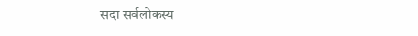सदा सर्वलोकस्य